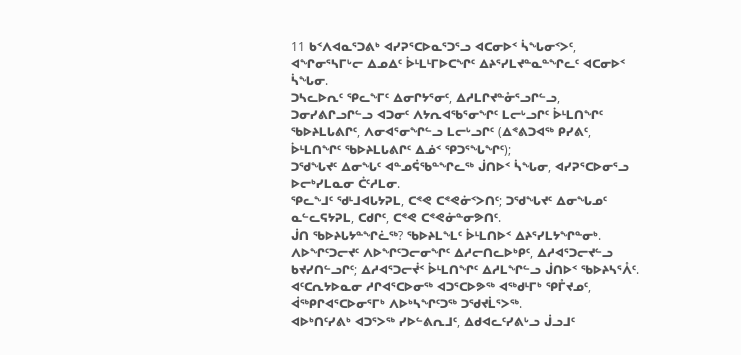11 ᑲᑉᐱᐊᓇᕐᑐᕕᒃ ᐊᓯᕈᕐᑕᐅᓇᕐᑐᕐᓗ ᐊᑕᓂᐅᑉ ᓵᖓᓂᑉᐳᑦ, ᐊᖏᓂᕐᓴᒥᒡᓕ ᐃᓄᐃᑦ ᐆᒻᒪᒻᒥᐅᑕᖏᑦ ᐃᔨᕐᓯᒪᔪᓐᓇᓐᖏᓚᑦ ᐊᑕᓂᐅᑉ ᓵᖓᓂ.
ᑐᓴᓚᐅᕆᑦ ᕿᓚᖕᒥᑦ ᐃᓂᒋᔭᕐᓂᑦ, ᐃᓱᒪᒋᔪᓐᓁᕐᓗᒋᓪᓗ, ᑐᓂᓯᕕᒋᓗᒋᓪᓗ ᐊᑐᓂᑦ ᐱᔭᕆᐊᖃᕐᓂᖏᑦ ᒪᓕᒡᓗᒋᑦ ᐆᒻᒪᑎᖏᑦ ᖃᐅᔨᒪᒐᕕᒋᑦ, ᐱᓂᐊᕐᓂᖏᓪᓗ ᒪᓕᒡᓗᒋᑦ (ᐃᕝᕕᑐᐊᖅ ᑭᓯᕕᑦ, ᐆᒻᒪᑎᖏᑦ ᖃᐅᔨᒪᒐᕕᒋᑦ ᐃᓅᑉ ᕿᑐᕐᖓᖏᑦ);
ᑐᖁᖓᔪᑦ ᐃᓂᖓᑦ ᐊᓐᓄᕌᖃᓐᖏᓚᖅ ᒎᑎᐅᑉ ᓵᖓᓂ, ᐊᓯᕈᕐᑕᐅᓂᕐᓗ ᐅᓕᒃᓯᒪᓇᓂ ᑖᑦᓱᒪᓂ.
ᕿᓚᖕᒧᑦ ᖁᒻᒧᐊᒐᔭᕈᒪ, ᑕᕝᕙ ᑕᕝᕙᓃᑉᐳᑎᑦ; ᑐᖁᖓᔪᑦ ᐃᓂᖓᓄᑦ ᓇᓪᓚᕋᔭᕈᒪ, ᑕᑯᒋᑦ, ᑕᕝᕙ ᑕᕝᕙᓃᓐᓂᕗᑎᑦ.
ᒎᑎ ᖃᐅᔨᒐᔭᓐᖏᓛᖅ? ᖃᐅᔨᒪᖕᒪᑦ ᐆᒻᒪᑎᐅᑉ ᐃᔨᕐᓯᒪᔭᖏᓐᓂᒃ.
ᐱᐅᖏᑦᑐᓕᔪᑦ ᐱᐅᖏᑦᑐᓕᓂᖏᑦ ᐃᓱᓕᑎᓚᐅᒃᑭᑦ, ᐃᓱᐊᕐᑐᓕᔪᓪᓗ ᑲᔪᓯᑎᓪᓗᒋᑦ; ᐃᓱᐊᕐᑐᓕᔫᑉ ᐆᒻᒪᑎᖏᑦ ᐃᓱᒪᖏᓪᓗ ᒎᑎᐅᑉ ᖃᐅᔨᓴᕐᐰᑦ.
ᐊᑦᑕᕆᔭᐅᓇᓂ ᓱᒋᐊᕐᑕᐅᓂᖅ ᐊᑐᕐᑕᐅᕗᖅ ᐊᖅᑯᒻᒥᒃ ᕿᒤᔪᓄᑦ, ᐋᖅᑭᒋᐊᕐᑕᐅᓂᕐᒥᒃ ᐱᐅᒃᓴᖏᑦᑐᖅ ᑐᖁᔪᒫᕐᐳᖅ.
ᐊᐅᒃᑎᑦᓯᕕᒃ ᐊᑐᕐᐳᖅ ᓯᐅᓪᕕᕆᒧᑦ, ᐃᑯᐊᓚᑦᓯᕕᒡᓗ ᒎᓗᒧᑦ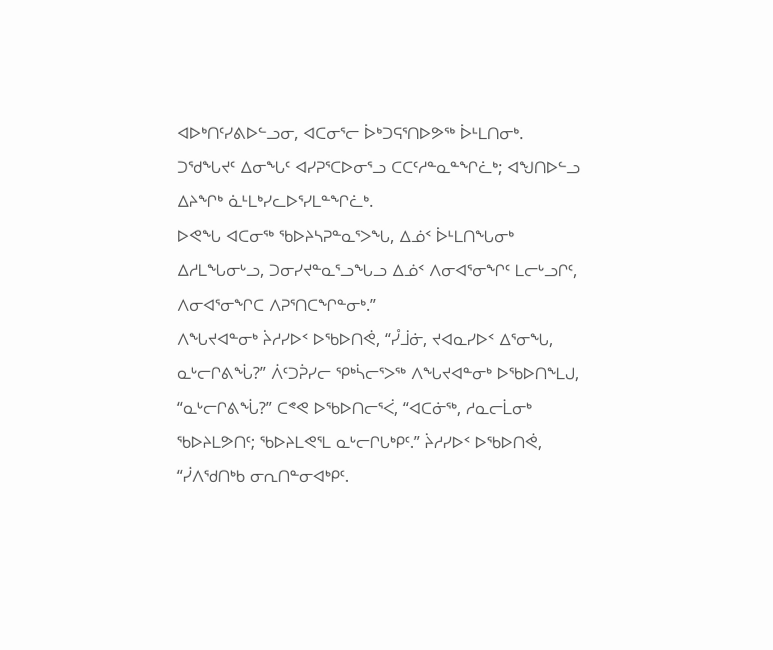ᐊᐅᒃᑎᑦᓯᕕᐅᓪᓗᓂ, ᐊᑕᓂᕐᓕ ᐆᒃᑐᕋᕐᑎᐅᕗᖅ ᐆᒻᒪᑎᓂᒃ.
ᑐᖁᖓᔪᑦ ᐃᓂᖓᑦ ᐊᓯᕈᕐᑕᐅᓂᕐᓗ ᑕᑕᑦᓱᓐᓇᓐᖏᓛᒃ; ᐊᖑᑎᐅᓪᓗ ᐃᔨᖏᒃ ᓈᒻᒪᒃᓯᓚᐅᕐᓯᒪᓐᖏᓛᒃ.
ᐅᕙᖓ ᐊᑕᓂᖅ ᖃᐅᔨᓴᕈᓐᓇᕐᐳᖓ, ᐃᓅᑉ ᐆᒻᒪᑎᖓᓂᒃ ᐃᓱᒪᖓᓂᒡᓗ, ᑐᓂᓯᔪᓐᓇᕐᓗᖓᓗ ᐃᓅᑉ ᐱᓂᐊᕐᓂᖏᑦ ᒪᓕᒡᓗᒋᑦ, ᐱᓂᐊᕐᓂᖏᑕ ᐱᕈᕐᑎᑕᖏᓐᓂᒃ.”
ᐱᖓᔪᐊᓐᓂᒃ ᔩᓱᓯᐅᑉ ᐅᖃᐅᑎᕚ, “ᓮᒨᓃ, ᔪᐊᓇᓯᐅᑉ ᐃᕐᓂᖓ, ᓇᒡᓕᒋᕕᖔ?” ᐲᑦᑐᕉᓯᓕ ᕿᒃᓵᓕᕐᐳᖅ ᐱᖓᔪᐊᓐᓂᒃ ᐅᖃᐅᑎᖕᒪᒍ, “ᓇᒡᓕᒋᕕᖔ?” ᑕᕝᕙ ᐅᖃᐅᑎᓕᕐᐹ, “ᐊᑕᓃᖅ, ᓱᓇᓕᒫᓂᒃ ᖃᐅᔨᒪᕗᑎᑦ; ᖃᐅᔨᒪᕙᕐᒪ ᓇᒡᓕᒋᒐᒃᑭᑦ.” ᔩᓱᓯᐅᑉ ᐅᖃᐅᑎᕚ, “ᓰᐱᖁᑎᒃᑲ ᓂᕆᑎᓐᓂᐊᒃᑭᑦ.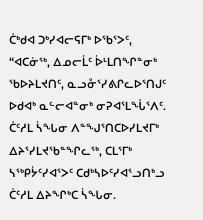ᑖᒃᑯᐊ ᑐᒃᓯᐊᓕᕋᒥᒃ ᐅᖃᕐᐳᑦ, “ᐊᑕᓃᖅ, ᐃᓄᓕᒫᑦ ᐆᒻᒪᑎᖏᓐᓂᒃ ᖃᐅᔨᒪᔪᑎᑦ, ᓇᓗᓁᕐᓯᕕᒋᓚᐅᕐᑎᒍᑦ ᐅᑯᐊᒃ ᓇᓪᓕᐊᓐᓂᒃ ᓂᕈᐊᕐᒪᖔᕐᐱᑦ.
ᑖᑦᓱᒪ ᓵᖓᓂ ᐱᓐᖑᕐᑎᑕᐅᓯᒪᔪᒥᒃ ᐃᔨᕐᓯᒪᔪᖃᓐᖏᓚᖅ, ᑕᒪᕐᒥᒃ ᓴᖅᑭᔮᑦᓯᐊᕐᐳᑦ ᑕᑯᒃᓴᐅᑦᓯᐊᕐᓗᑎᒃᓗ ᑖᑦᓱᒪ ᐃᔨᖏᒃᑕ ᓵᖓᓂ.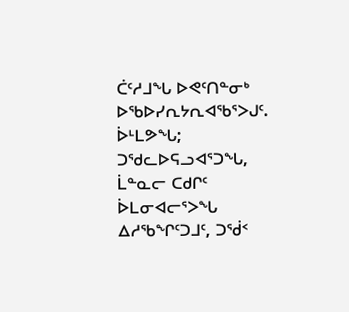ᑖᑦᓱᒧᖓ ᐅᕙᑦᑎᓐᓂᒃ ᐅᖃᐅᓯᕆᔭᕆᐊᖃᕐᐳᒍᑦ.
ᐆᒻᒪᕗᖓ; ᑐᖁᓚᐅᕋᓗᐊᕐᑐᖓ, ᒫᓐᓇᓕ ᑕᑯᒋᑦ ᐆᒪᓂᐊᓕᕐᐳᖓ ᐃᓱᖃᖏᑦᑐᒧᑦ, ᑐᖂᑉ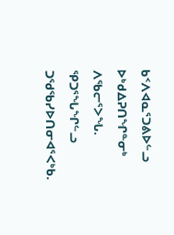ᑲᑉᐱᐊᓇᕐᑐᕕᐅᓪᓗ ᐅᒃᑯᐃᕈᑎᖏᓐᓂᒃ ᐱᖃᓕᕐᐳᖓ.
ᕿᑐᕐᖓᖏᓪᓗ ᑐᖁᖃᓯᐅᑎᓂᐊᕐᐸᒃᑲ.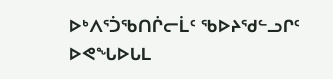ᐅᒃᐱᕐᑑᖃᑎᒌᓕᒫᑦ ᖃᐅᔨᖁᓪᓗᒋᑦ ᐅᕙᖓᐅᒐᒪ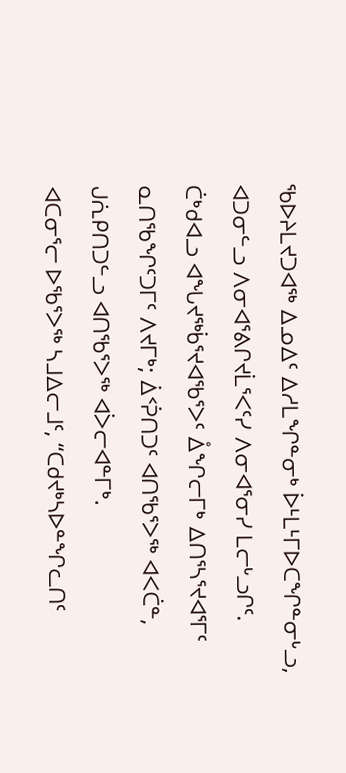ᖃᐅᔨᒪᔪᑐᐊᖅ ᐃᓄᐃᑦ ᐃᓱᒪᖏᓐᓂᒃ ᐆᒻᒪᒻᒥᐅᑕᖏᓐᓂᒡᓗ, ᐊᑐᓂᓪᓗ ᐱᓂᐊᕐᕕᒋᔪᒫᕐᐸᑦᓯ ᐱᓂᐊᕐᓂᓯ ᒪᓕᒡᓗᒋᑦ.
ᑖᒃᑯᐊᓗ ᐊᖓᔪᖅᑳᕐᔪᐊᖃᕐᐳᑦ ᐂᖏᓕᒥᒃ ᐃᑎᕐᓴᕐᔪᐊᕐᒥᑦ ᓇᑎᖃᖏᑦᑐᒥᑦ ᐱᔪᒥᒃ; ᐄᑉᕉᑎᑐᑦ ᐊᑎᖃᕐᐳᖅ ᐊᐸᑖᓐ, ᒍᕇᑭᑎᑐᓪᓗ ᐊᑎᖃᕐᐳᖅ ᐊᐴᓕᐊᓐᒥᒃ.
ᐊᑕᓂᕐᓕ ᐅᖃᕐᐳᖅ ᓴᒧᐃᓕᒧᑦ, “ᑕᑯᔪᒃᓴᐅᓐᖏᓚᑎᑦ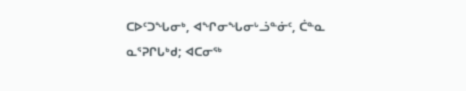ᑕᐅᑦᑐᖓᓂᒃ, ᐊᖏᓂᖓᓂᒡᓘᓐᓃᑦ, ᑖᓐᓇ ᓇᕐᕈᒋᒐᒃᑯ; ᐊᑕᓂᖅ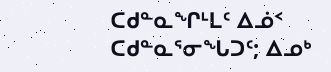ᑕᑯᓐᓇᖏᒻᒪᑦ ᐃᓅᑉ ᑕᑯᓐᓇᕐᓂᖓᑐᑦ; ᐃᓄᒃ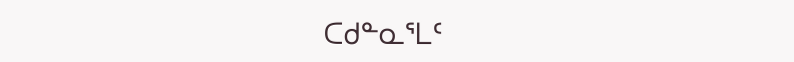ᑕᑯᓐᓇᕐᒪᑦ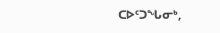ᑕᐅᑦᑐᖓᓂᒃ,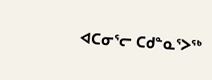ᐊᑕᓂᕐᓕ ᑕᑯᓐᓇᕐᐳᖅ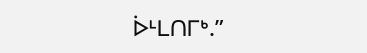ᐆᒻᒪᑎᒥᒃ.”